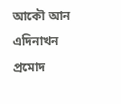আকৌ আন এদিনাখন প্ৰমোদ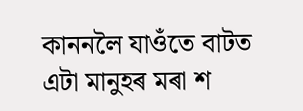কাননলৈ যাওঁতে বাটত এটা মানুহৰ মৰা শ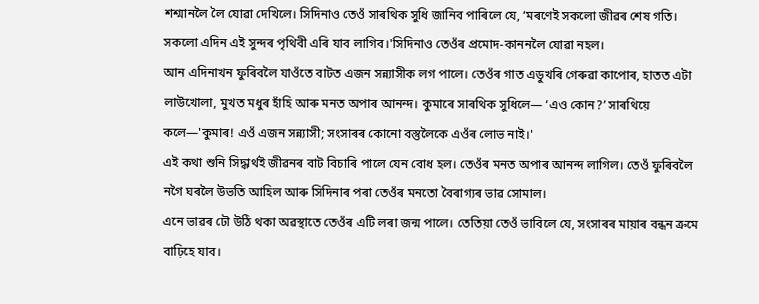শশ্মানলৈ লৈ যোৱা দেখিলে। সিদিনাও তেওঁ সাৰথিক সুধি জানিব পাৰিলে যে, ‘মৰণেই সকলো জীৱৰ শেষ গতি। সকলো এদিন এই সুন্দৰ পৃথিবী এৰি যাব লাগিব।'সিদিনাও তেওঁৰ প্ৰমোদ-কাননলৈ যোৱা নহল।
আন এদিনাখন ফুৰিবলৈ যাওঁতে বাটত এজন সন্ন্যাসীক লগ পালে। তেওঁৰ গাত এডুখৰি গেৰুৱা কাপোৰ, হাতত এটা লাউখোলা, মুখত মধুৰ হাঁহি আৰু মনত অপাৰ আনন্দ। কুমাৰে সাৰথিক সুধিলে— ‘এও কোন?’ সাৰথিয়ে কলে—'কুমাৰ! এওঁ এজন সন্ন্যাসী; সংসাৰৰ কোনো বস্তুলৈকে এওঁৰ লোভ নাই।'
এই কথা শুনি সিদ্ধাৰ্থই জীৱনৰ বাট বিচাৰি পালে যেন বোধ হল। তেওঁৰ মনত অপাৰ আনন্দ লাগিল। তেওঁ ফুৰিবলৈ নগৈ ঘৰলৈ উভতি আহিল আৰু সিদিনাৰ পৰা তেওঁৰ মনতো বৈৰাগ্যৰ ভাৱ সোমাল।
এনে ভাৱৰ ঢৌ উঠি থকা অৱস্থাতে তেওঁৰ এটি লৰা জন্ম পালে। তেতিয়া তেওঁ ভাবিলে যে, সংসাৰৰ মায়াৰ বন্ধন ক্ৰমে বাঢ়িহে যাব।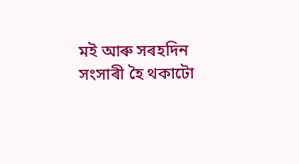মই আৰু সৰহদিন সংসাৰী হৈ থকাটো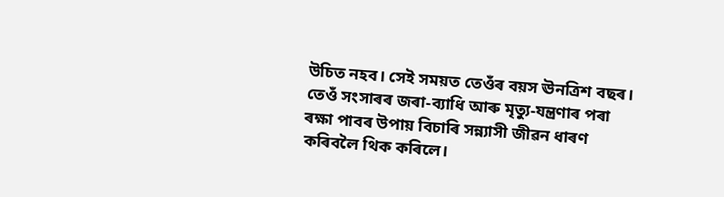উচিত নহব। সেই সময়ত তেওঁৰ বয়স ঊনত্ৰিশ বছৰ। তেওঁ সংসাৰৰ জৰা-ব্যাধি আৰু মৃত্যু-যন্ত্ৰণাৰ পৰা ৰক্ষা পাবৰ উপায় বিচাৰি সন্ন্যাসী জীৱন ধাৰণ কৰিবলৈ থিক কৰিলে।